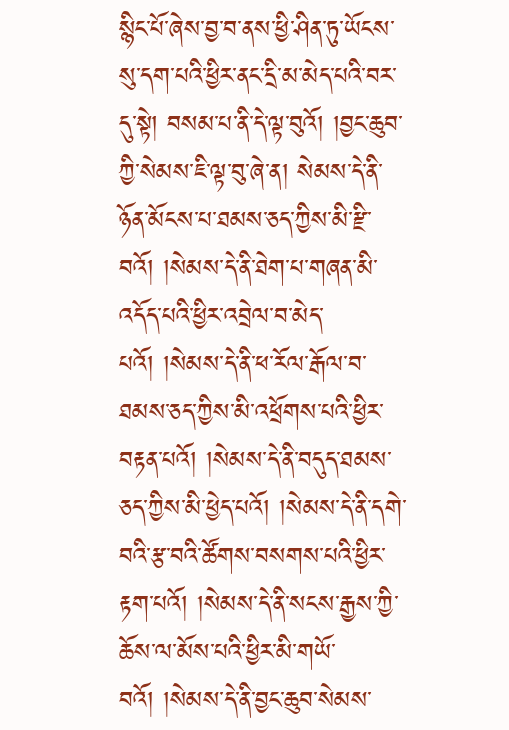སྙིང་པོ་ཞེས་བྱ་བ་ནས་ཕྱི་ཤིན་ཏུ་ཡོངས་སུ་དག་པའི་ཕྱིར་ནང་དྲི་མ་མེད་པའི་བར་དུ་སྟེ། བསམ་པ་ནི་དེ་ལྟ་བུའོ། །བྱང་ཆུབ་ཀྱི་སེམས་ཇི་ལྟ་བུ་ཞེ་ན། སེམས་དེ་ནི་ཉོན་མོངས་པ་ཐམས་ཅད་ཀྱིས་མི་རྫི་བའོ། །སེམས་དེ་ནི་ཐེག་པ་གཞན་མི་འདོད་པའི་ཕྱིར་འབྲེལ་བ་མེད་པའོ། །སེམས་དེ་ནི་ཕ་རོལ་རྒོལ་བ་ཐམས་ཅད་ཀྱིས་མི་འཕྲོགས་པའི་ཕྱིར་བརྟན་པའོ། །སེམས་དེ་ནི་བདུད་ཐམས་ཅད་ཀྱིས་མི་ཕྱེད་པའོ། །སེམས་དེ་ནི་དགེ་བའི་རྩ་བའི་ཚོགས་བསགས་པའི་ཕྱིར་རྟག་པའོ། །སེམས་དེ་ནི་སངས་རྒྱས་ཀྱི་ཆོས་ལ་མོས་པའི་ཕྱིར་མི་གཡོ་བའོ། །སེམས་དེ་ནི་བྱང་ཆུབ་སེམས་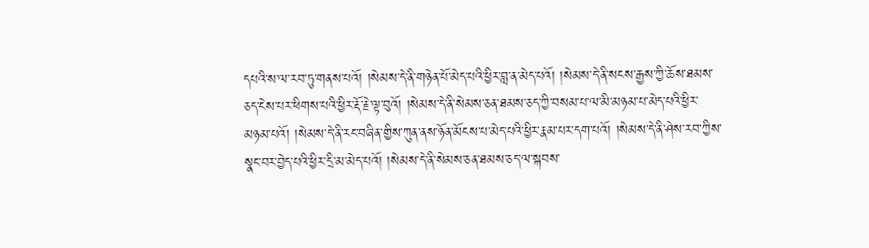དཔའི་ས་ལ་རབ་ཏུ་གནས་པའོ། །སེམས་དེ་ནི་གཉེན་པོ་མེད་པའི་ཕྱིར་བླ་ན་མེད་པའོ། །སེམས་དེ་ནི་སངས་རྒྱས་ཀྱི་ཆོས་ཐམས་ཅད་ངེས་པར་ཕིགས་པའི་ཕྱིར་རྡོ་རྗེ་ལྟ་བུའོ། །སེམས་དེ་ནི་སེམས་ཅན་ཐམས་ཅད་ཀྱི་བསམ་པ་ལ་མི་མཉམ་པ་མེད་པའི་ཕྱིར་མཉམ་པའོ། །སེམས་དེ་ནི་རང་བཞིན་གྱིས་ཀུན་ནས་ཉོན་མོངས་པ་མེད་པའི་ཕྱིར་རྣམ་པར་དག་པའོ། །སེམས་དེ་ནི་ཤེས་རབ་ཀྱིས་སྣང་བར་བྱེད་པའི་ཕྱིར་དྲི་མ་མེད་པའོ། །སེམས་དེ་ནི་སེམས་ཅན་ཐམས་ཅད་ལ་སྐབས་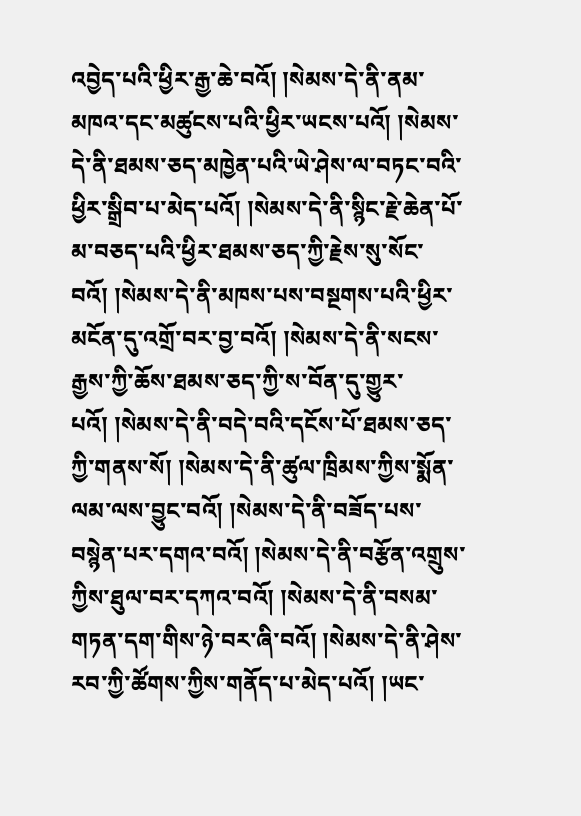འབྱེད་པའི་ཕྱིར་རྒྱ་ཆེ་བའོ། །སེམས་དེ་ནི་ནམ་མཁའ་དང་མཚུངས་པའི་ཕྱིར་ཡངས་པའོ། །སེམས་དེ་ནི་ཐམས་ཅད་མཁྱེན་པའི་ཡེ་ཤེས་ལ་བཏང་བའི་ཕྱིར་སྒྲིབ་པ་མེད་པའོ། །སེམས་དེ་ནི་སྙིང་རྗེ་ཆེན་པོ་མ་བཅད་པའི་ཕྱིར་ཐམས་ཅད་ཀྱི་རྗེས་སུ་སོང་བའོ། །སེམས་དེ་ནི་མཁས་པས་བསྔགས་པའི་ཕྱིར་མངོན་དུ་འགྲོ་བར་བྱ་བའོ། །སེམས་དེ་ནི་སངས་རྒྱས་ཀྱི་ཆོས་ཐམས་ཅད་ཀྱི་ས་བོན་དུ་གྱུར་པའོ། །སེམས་དེ་ནི་བདེ་བའི་དངོས་པོ་ཐམས་ཅད་ཀྱི་གནས་སོ། །སེམས་དེ་ནི་ཚུལ་ཁྲིམས་ཀྱིས་སྨོན་ལམ་ལས་བྱུང་བའོ། །སེམས་དེ་ནི་བཟོད་པས་བསྙེན་པར་དགའ་བའོ། །སེམས་དེ་ནི་བརྩོན་འགྲུས་ཀྱིས་ཐུལ་བར་དཀའ་བའོ། །སེམས་དེ་ནི་བསམ་གཏན་དག་གིས་ཉེ་བར་ཞི་བའོ། །སེམས་དེ་ནི་ཤེས་རབ་ཀྱི་ཚོགས་ཀྱིས་གནོད་པ་མེད་པའོ། །ཡང་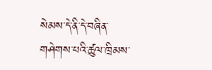སེམས་དེ་ནི་དེ་བཞིན་གཤེགས་པའི་ཚུལ་ཁྲིམས་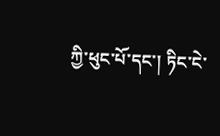ཀྱི་ཕུང་པོ་དང་། ཏིང་ངེ་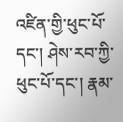འཛིན་གྱི་ཕུང་པོ་དང་། ཤེས་རབ་ཀྱི་ཕུང་པོ་དང་། རྣམ་